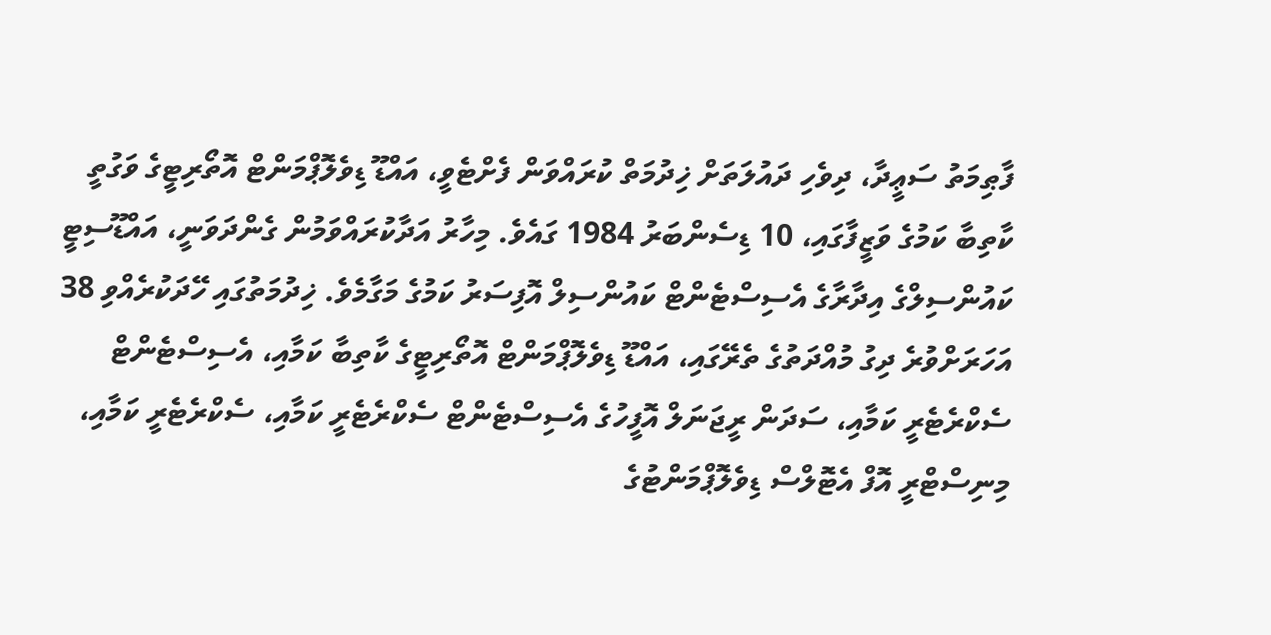ފާޠިމަތު ސަޢީދާ، ދިވެހި ދައުލަތަށް ޚިދުމަތް ކުރައްވަން ފެށްޓެވީ، އައްޑޫ ޑިވެލޮޕްމަންޓް އޮތޯރިޓީގެ ވަގުތީ ކާތިބާ ކަމުގެ ވަޒީފާގައި، 10 ޑިސެންބަރު 1984 ގައެވެ. މިހާރު އަދާކުރައްވަމުން ގެންދަވަނީ، އައްޑޫސިޓީ ކައުންސިލްގެ އިދާރާގެ އެސިސްޓެންޓް ކައުންސިލް އޮފިސަރު ކަމުގެ މަގާމެވެ. ޚިދުމަތުގައި ހޭދަކުރެއްވި 38 އަހަރަށްވުރެ ދިގު މުއްދަތުގެ ތެރޭގައި، އައްޑޫ ޑިވެލޮޕްމަންޓް އޮތޯރިޓީގެ ކާތިބާ ކަމާއި، އެސިސްޓެންޓް ސެކްރެޓެރީ ކަމާއި، ސަދަން ރީޖަނަލް އޮފީހުގެ އެސިސްޓެންޓް ސެކްރެޓެރީ ކަމާއި، ސެކްރެޓެރީ ކަމާއި، މިނިސްޓްރީ އޮފް އެޓޮލްސް ޑިވެލޮޕްމަންޓުގެ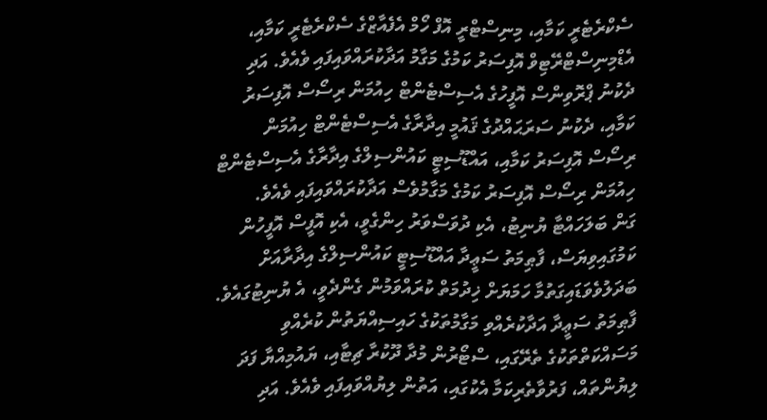ސެކްރެޓެރީ ކަމާއި، މިނިސްޓްރީ އޮފް ހޯމް އެފެއާޒްގެ ސެކްރެޓެރީ ކަމާއި، އެޑްމިނިސްޓްރޭޓިވް އޮފިސަރު ކަމުގެ މަގާމު އަދާކުރައްވައިފައި ވެއެވެ. އަދި ދެކުނު ޕްރޮވިންސް އޮފީހުގެ އެސިސްޓެންޓް ހިއުމަން ރިސޯސް އޮފިސަރު ކަމާއި، ދެކުނު ސަރަޙައްދުގެ ޤައުމީ އިދާރާގެ އެސިސްޓެންޓް ހިއުމަން ރިސޯސް އޮފިސަރު ކަމާއި، އައްޑޫސިޓީ ކައުންސިލްގެ އިދާރާގެ އެސިސްޓެންޓް ހިއުމަން ރިސޯސް އޮފިސަރު ކަމުގެ މަގާމުވެސް އަދާކުރައްވައިފައި ވެއެވެ.
ގަން ބަލަހައްޓާ ޔުނިޓު، އެކި ދުވަސްވަރު ހިންގެވީ، އެކި އޮފީސް އޮފީހުން ކަމުގައިވިޔަސް، ފާޠިމަތު ސަޢީދާ އައްޑޫސިޓީ ކައުންސިލްގެ އިދާރާއަށް ބަދަލުވެވަޑައިގަތުމާ ހަމަޔަށް ޚިދުމަތް ކުރައްވަމުން ގެންދެވީ، އެ ޔުނިޓުގައެވެ. ފާޠިމަތު ސަޢީދާ އަދާކުރެއްވި މަގާމުތަކުގެ ހައިސިއްޔަތުން ކުރެއްވި މަސައްކަތްތަކުގެ ތެރޭގައި، ސްޓޯރުން މުދާ ދޫކުރާ ޗިޓާއި، ޔައުމިއްޔާ ފަދަ ލިޔުންތައް، ފަރުވާތެރިކަމާ އެކުގައި، އަތުން ލިޔުއްވައިފައި ވެއެވެ. އަދި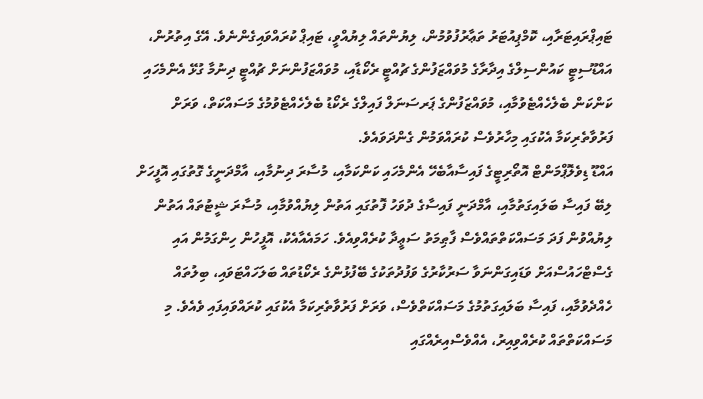ޓައިޕްރައިޓަރާއި، ކޮމްޕިއުޓަރު ތަޢާރުފުވުމުން، ލިޔުންތައް ލިޔުއްވީ، ޓައިޕް ކުރައްވައިގެންނެވެ. އޭގެ އިތުރުން، އައްޑޫސިޓީ ކައުންސިލްގެ އިދާރާގެ މުވައްޒަފުންގެ ޗުއްޓީ ރެކޯޑާއި، މުވައްޒަފުންނަށް ޗުއްޓީ ދިނުމާ ގުޅޭ އެންމެހައި ކަންކަން ބެލެހެއްޓެވުމާއި، މުވައްޒަފުންގެ ޕަރސަނަލް ފައިލްގެ ރެކޯޑު ބެލެހެއްޓެވުމުގެ މަސައްކަތް، ވަރަށް ފަރުވާތެރިކަމާ އެކުގައި މިހާރުވެސް ކުރައްވަމުން ގެންދަވައެވެ.
އައްޑޫ ޑިވެލޮޕްމަންޓް އޮތޯރިޓީގެ ފައިސާއާބެހޭ އެންމެހައި ކަންކަމާއި، މުސާރަ ދިނުމާއި، އާމްދަނީގެ ގޮތުގައި އޮފީހަށް ލިބޭ ފައިސާ ބަލައިގަތުމާއި، އާމްދަނީ ފައިސާގެ ދުވަހު ފޮތުގައި އަތުން ލިޔުއްވުމާއި، މުސާރަ ޝީޓުތައް އަތުން ލިޔުއްވުން ފަދަ މަސައްކަތްތައްވެސް ފާޠިމަތު ސަޢީދާ ކުރެއްވިއެވެ. ހަމައެއާއެކު، އޮފީހުން ހިންގަމުން އައި ގެސްޓްހައުސްއަށް ވަޑައިގަންނަވާ ސަރުކާރުގެ ވަފުދުތަކުގެ ބޭފުޅުންގެ ރެކޯޑުތައް ބަލަހައްޓަވައި، ބިލުތައް ހެއްދެވުމާއި، ފައިސާ ބަލައިގަތުމުގެ މަސައްކަތްވެސް، ވަރަށް ފަރުވާތެރިކަމާ އެކުގައި ކުރައްވައިފައި ވެއެވެ. މި މަސައްކަތްތައް ކުރެއްވިއިރު، އެއްވެސްއިރެއްގައި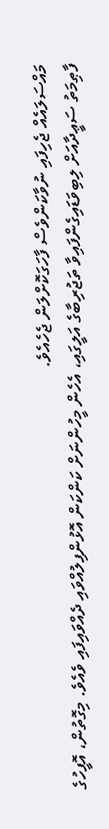މައްސަލައެއް ޖެހިފައި ނުވާކަންވެސް ފާހަގަކޮށްލަން ޖެހެއެވެ.
ފާޠިމަތު ސަޢީދާއަށް ލިބިވަޑައިގެންފައިވާ ތަޖުރިބާގެ އަލީގައި، އެހެން މީހުންނަށް ކަންކަން އޮޅުންފިލުއްވައި ދެއްވައިފައި ވެއެވެ. މިގޮތުން، އޮފީހުގެ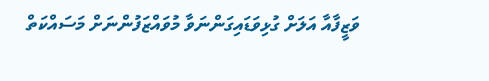ވަޒީފާއާ އަލަށް ގުޅިވަޑައިގަންނަވާ މުވައްޒަފުންނަށް މަސައްކަތް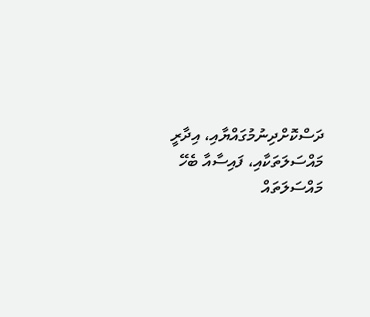ދަސްކޮށްދިނުމުގައްޔާއި، އިދާރީ މައްސަލަތަކާއި، ފައިސާއާ ބެހޭ މައްސަލަތައް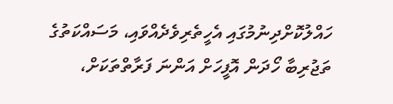ހައްލުކޮށްދިނުމުގައި އެހީތެރިވެދެއްވައި، މަސައްކަތުގެ ތަޖުރިބާ ހޯދަން އޮފީހަށް އަންނަ ފަރާތްތަކަށް،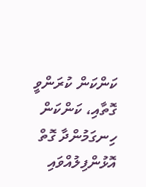ކަންކަން ކުރަންވީ ގޮތާއި، ކަންކަން ހިނގަމުންދާ ގޮތް އޮޅުންފިލުއްވައި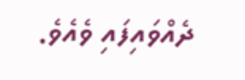ދެއްވައިފައި ވެއެވެ.